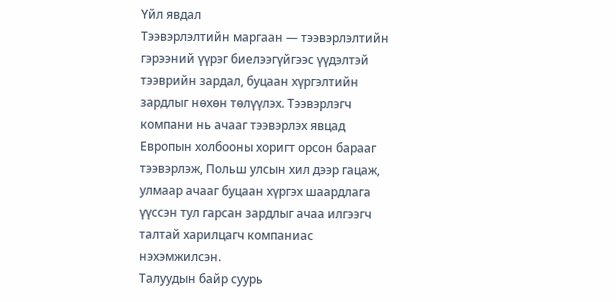Үйл явдал
Тээвэрлэлтийн маргаан — тээвэрлэлтийн гэрээний үүрэг биелээгүйгээс үүдэлтэй тээврийн зардал, буцаан хүргэлтийн зардлыг нөхөн төлүүлэх. Тээвэрлэгч компани нь ачааг тээвэрлэх явцад Европын холбооны хоригт орсон барааг тээвэрлэж, Польш улсын хил дээр гацаж, улмаар ачааг буцаан хүргэх шаардлага үүссэн тул гарсан зардлыг ачаа илгээгч талтай харилцагч компаниас нэхэмжилсэн.
Талуудын байр суурь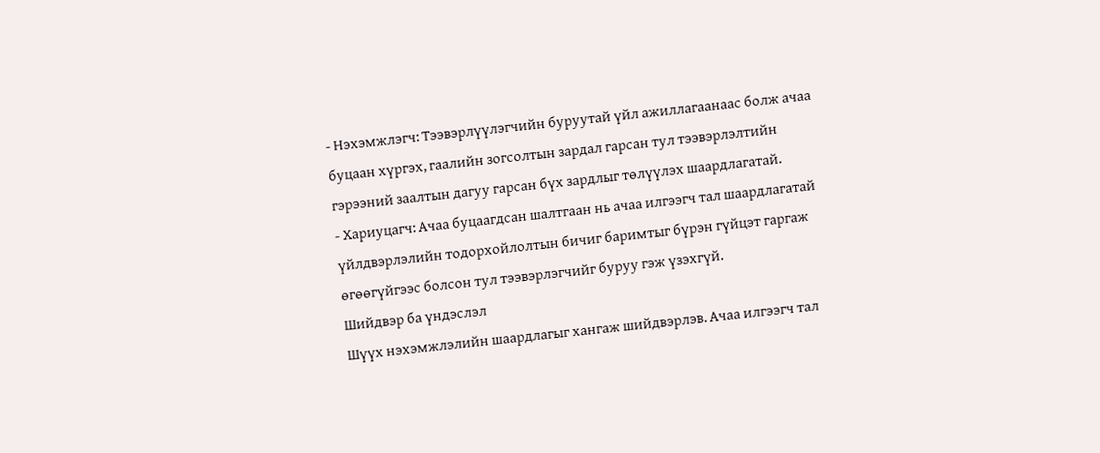- Нэхэмжлэгч: Тээвэрлүүлэгчийн буруутай үйл ажиллагаанаас болж ачаа буцаан хүргэх, гаалийн зогсолтын зардал гарсан тул тээвэрлэлтийн гэрээний заалтын дагуу гарсан бүх зардлыг төлүүлэх шаардлагатай.
- Хариуцагч: Ачаа буцаагдсан шалтгаан нь ачаа илгээгч тал шаардлагатай үйлдвэрлэлийн тодорхойлолтын бичиг баримтыг бүрэн гүйцэт гаргаж өгөөгүйгээс болсон тул тээвэрлэгчийг буруу гэж үзэхгүй.
Шийдвэр ба үндэслэл
Шүүх нэхэмжлэлийн шаардлагыг хангаж шийдвэрлэв. Ачаа илгээгч тал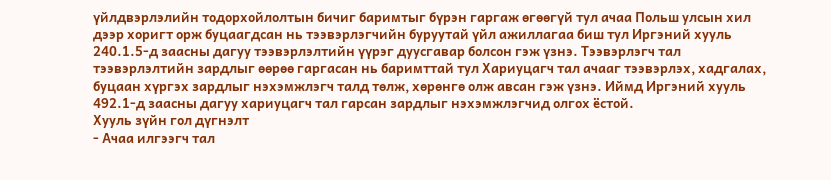үйлдвэрлэлийн тодорхойлолтын бичиг баримтыг бүрэн гаргаж өгөөгүй тул ачаа Польш улсын хил дээр хоригт орж буцаагдсан нь тээвэрлэгчийн буруутай үйл ажиллагаа биш тул Иргэний хууль 240.1.5-д заасны дагуу тээвэрлэлтийн үүрэг дуусгавар болсон гэж үзнэ. Тээвэрлэгч тал тээвэрлэлтийн зардлыг өөрөө гаргасан нь баримттай тул Хариуцагч тал ачааг тээвэрлэх, хадгалах, буцаан хүргэх зардлыг нэхэмжлэгч талд төлж, хөрөнгө олж авсан гэж үзнэ. Иймд Иргэний хууль 492.1-д заасны дагуу хариуцагч тал гарсан зардлыг нэхэмжлэгчид олгох ёстой.
Хууль зүйн гол дүгнэлт
- Ачаа илгээгч тал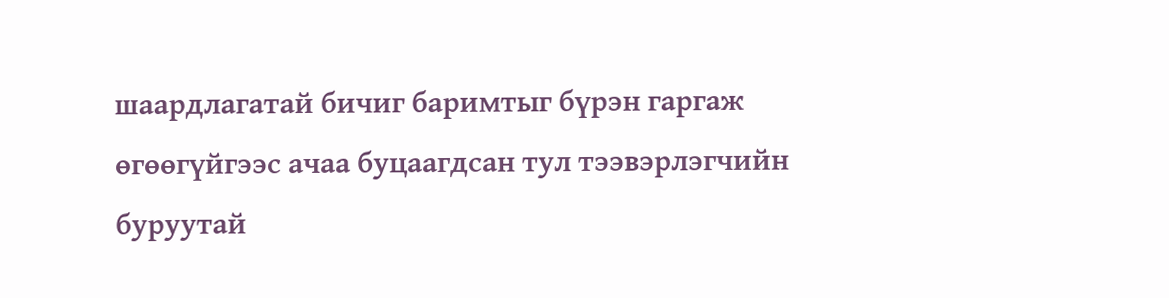шаардлагатай бичиг баримтыг бүрэн гаргаж өгөөгүйгээс ачаа буцаагдсан тул тээвэрлэгчийн буруутай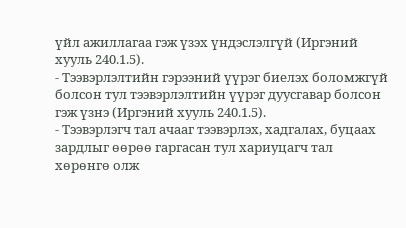үйл ажиллагаа гэж үзэх үндэслэлгүй (Иргэний хууль 240.1.5).
- Тээвэрлэлтийн гэрээний үүрэг биелэх боломжгүй болсон тул тээвэрлэлтийн үүрэг дуусгавар болсон гэж үзнэ (Иргэний хууль 240.1.5).
- Тээвэрлэгч тал ачааг тээвэрлэх, хадгалах, буцаах зардлыг өөрөө гаргасан тул хариуцагч тал хөрөнгө олж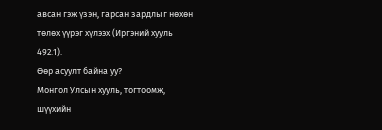авсан гэж үзэн, гарсан зардлыг нөхөн төлөх үүрэг хүлээх (Иргэний хууль 492.1).
Өөр асуулт байна уу?
Монгол Улсын хууль, тогтоомж, шүүхийн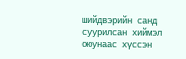шийдвэрийн санд суурилсан хиймэл оюунаас хүссэн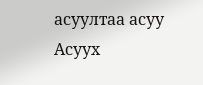асуултаа асуу
Асуух